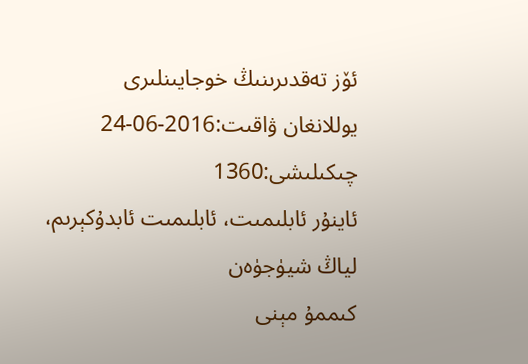ئۆز تەقدىرىنىڭ خوجايىنلىرى
يوللانغان ۋاقىت:2016-06-24 چىكىلىشى:1360
ئاينۇر ئابلىمىت، ئابلىمىت ئابدۇكېرىم، لياڭ شيۈجۈەن
كىممۇ مېنى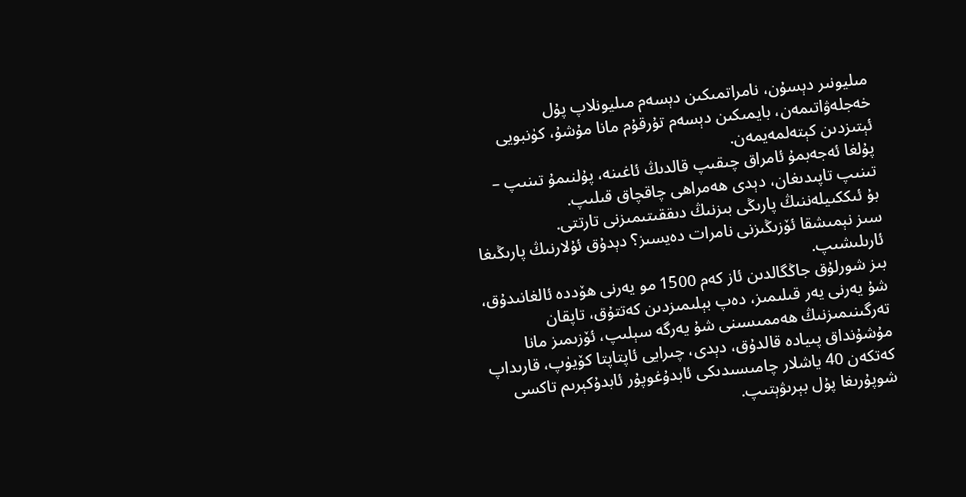مىليونىر دېسۇن، نامراتمىكىن دېسەم مىليونلاپ پۇل خەجلەۋاتىمەن، بايمىكىن دېسەم تۇرقۇم مانا مۇشۇ، كۈنبويى ئېتىزدىن كېتەلمەيمەن.
پۇلغا ئەجەبمۇ ئامراق چىقىپ قالدىڭ ئاغىنە، پۇلنىمۇ تىنىپ – تىنىپ تاپىدىغان، دېدى ھەمراھى چاقچاق قىلىپ.
بۇ ئىككىيلەننىڭ پارىڭى بىزنىڭ دىققىتىمىزنى تارتتى.
سىز نېمىشقا ئۆزىڭىزنى نامرات دەيسىز؟ دېدۇق ئۇلارنىڭ پارىڭىغا ئارىلىشىپ.
بىز شورلۇق جاڭگالدىن ئاز كەم 1500 مو يەرنى ھۆددە ئالغانىدۇق، شۇ يەرنى يەر قىلىمىز، دەپ بېلىمىزدىن كەتتۇق، تاپقان تەرگىنىمىزنىڭ ھەممىسىنى شۇ يەرگە سېلىپ، ئۆزىمىز مانا مۇشۇنداق پىيادە قالدۇق، دېدى، چىرايى ئاپتاپتا كۆيۈپ، قارىداپ كەتكەن 40 ياشلار چامىسىدىكى ئابدۇغوپۇر ئابدۇكېرىم تاكسى شوپۇرىغا پۇل بېرىۋېتىپ.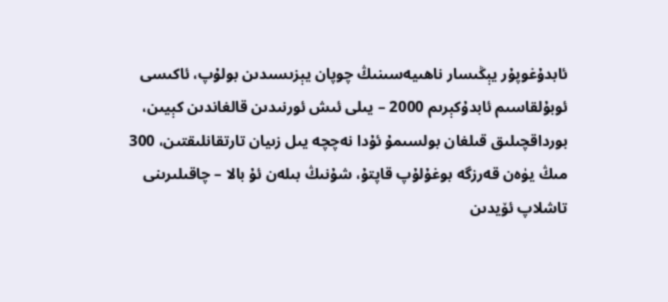ئابدۇغوپۇر يېڭىسار ناھىيەسىنىڭ چوپان يېزىسىدىن بولۇپ، ئاكىسى ئوبۇلقاسىم ئابدۇكېرىم 2000 – يىلى ئىش ئورنىدىن قالغاندىن كېيىن، بورداقچىلىق قىلغان بولسىمۇ ئۇدا نەچچە يىل زىيان تارتقانلىقتىن، 300 مىڭ يۈەن قەرزگە بوغۇلۇپ قاپتۇ، شۇنىڭ بىلەن ئۇ بالا – چاقىلىرىنى تاشلاپ ئۆيدىن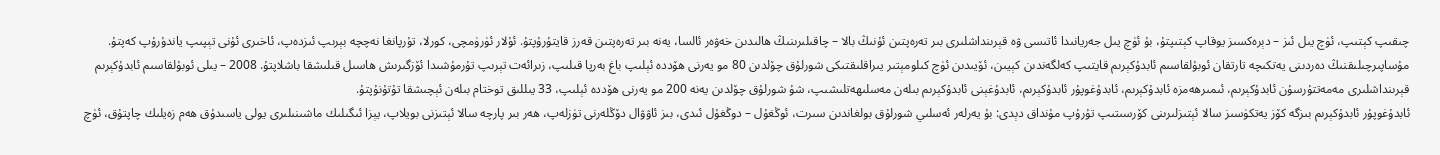چىقىپ كېتىپ، ئۈچ يىل ئىز – دېرەكسىز يوقاپ كېتىپتۇ، بۇ ئۈچ يىل جەريانىدا ئاتىسى ۋە قېرىنداشلىرى بىر تەرەپتىن ئۇنىڭ بالا – چاقىلىرىنىڭ ھالىدىن خەۋەر ئالسا، يەنە بىر تەرەپتىن قەرز قايتۇرۇپتۇ. ئۇلار ئۈرۈمچى، كورلا، تۇرپانغا نەچچە بېرىپ ئىزدەپ، ئاخىرى ئۇنى تېپىپ ياندۇرۇپ كەپتۇ.
مۇساپىرچىلىقنىڭ دەردىنى يەتكىچە تارتقان ئوبۇلقاسىم ئابدۇكېرىم قايتىپ كەلگەندىن كېيىن، ئۆيىدىن ئۈچ كىلومېتىر يىراقلىقتىكى شورلۇق چۆلدىن 80 مو يەرنى ھۆددە ئېلىپ باغ بەرپا قىلىپ، زىرائەت تېرىپ تۇرمۇشىدا ئۆزگىرىش ھاسىل قىلىشقا باشلاپتۇ. 2008 – يىلى ئوبۇلقاسىم ئابدۇكېرىم قېرىنداشلىرى مەمەتتۇرسۇن ئابدۇكېرىم، ئىمىرھەمزە ئابدۇكېرىم، ئابدۇغوپۇر ئابدۇكېرىم، ئابدۇغېنى ئابدۇكېرىم بىلەن مەسلىھەتلىشىپ، شۇ شورلۇق چۆلدىن يەنە 200 مو يەرنى ھۆددە ئېلىپ، 33 يىللىق توختام بىلەن ئېچىشقا تۇتۇنۇپتۇ.
ئابدۇغوپۇر ئابدۇكېرىم بىزگە كۆز يەتكۈسىز سالا ئېتىزلىرىنى كۆرسىتىپ تۇرۇپ مۇنداق دېدى: بۇ يەرلەر ئەسلىي شورلۇق بولغاندىن سىرت، ئوڭغۇل – دوڭغۇل ئىدى، بىز ئاۋۋال دۆڭلەرنى تۈزلەپ، ھەر بىر پارچە سالا ئېتىزنى بويلاپ، يېزا ئىگىلىك ماشىنىلىرى يولى ياسىدۇق ھەم زەيلىك چاپتۇق، ئۈچ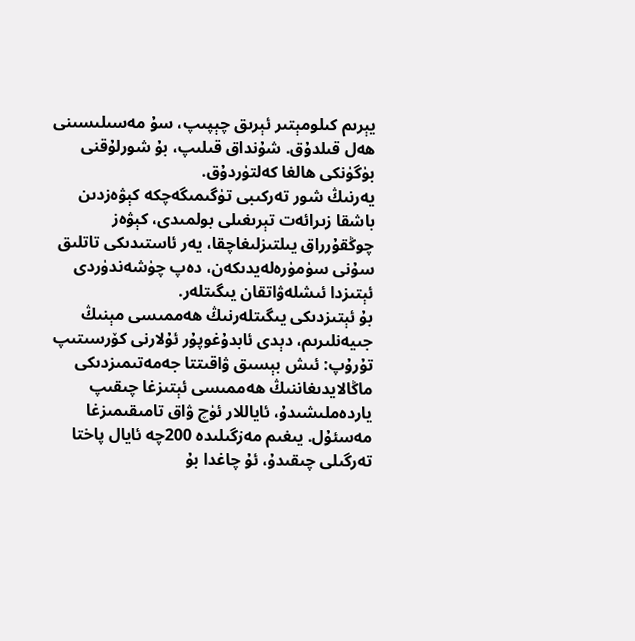يېرىم كىلومېتىر ئېرىق چېپىپ، سۇ مەسىلىسىنى ھەل قىلدۇق. شۇنداق قىلىپ، بۇ شورلۇقنى بۈگۈنكى ھالغا كەلتۈردۇق.
يەرنىڭ شور تەركىبى تۈگىمىگەچكە كېۋەزدىن باشقا زىرائەت تېرىغىلى بولمىدى، كېۋەز چوڭقۇرراق يىلتىزلىغاچقا، يەر ئاستىدىكى تاتلىق سۇنى سۈمۈرەلەيدىكەن، دەپ چۈشەندۈردى ئېتىزدا ئىشلەۋاتقان يىگىتلەر.
بۇ ئېتىزدىكى يىگىتلەرنىڭ ھەممىسى مېنىڭ جىيەنلىرىم، دېدى ئابدۇغوپۇر ئۇلارنى كۆرسىتىپ تۇرۇپ: ئىش بېسىق ۋاقىتتا جەمەتىمىزدىكى ماڭالايدىغاننىڭ ھەممىسى ئېتىزغا چىقىپ ياردەملىشىدۇ، ئاياللار ئۈچ ۋاق تامىقىمىزغا مەسئۇل. يىغىم مەزگىلىدە 200چە ئايال پاختا تەرگىلى چىقىدۇ، ئۇ چاغدا بۇ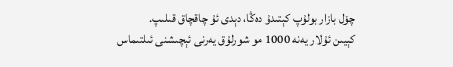چۆل بازار بولۇپ كېتىدۇ دەڭا، دېدى ئۇ چاقچاق قىلىپ.
كېيىن ئۇلار يەنە 1000 مو شورلۇق يەرنى ئېچىشنى ئىلتىماس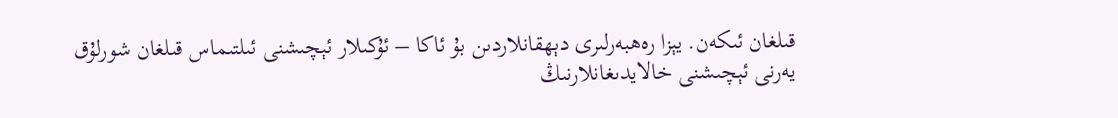قىلغان ئىكەن. يېزا رەھبەرلىرى دېھقانلاردىن بۇ ئاكا – ئۇكىلار ئېچىشنى ئىلتىماس قىلغان شورلۇق يەرنى ئېچىشنى خالايدىغانلارنىڭ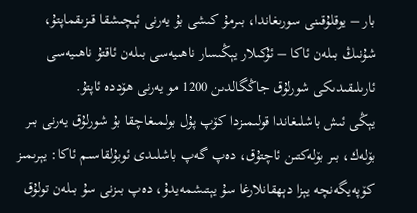بار – يوقلۇقىنى سورىغاندا، بىرمۇ كىشى بۇ يەرنى ئېچىشقا قىزىقماپتۇ، شۇنىڭ بىلەن ئاكا – ئۇكىلار يېڭىسار ناھىيەسى بىلەن ئاقتۇ ناھىيەسى ئارىلىقىدىكى شورلۇق جاڭگالدىن 1200 مو يەرنى ھۆددە ئاپتۇ.
يېڭى ئىش باشلىغاندا قولىمىزدا كۆپ پۇل بولمىغاچقا بۇ شورلۇق يەرنى بىر بۆلەك، بىر بۆلەكتىن ئاچتۇق، دەپ گەپ باشلىدى ئوبۇلقاسىم ئاكا: يېرىمىز كۆپەيگەنچە يېزا دېھقانلارغا سۇ يېتىشمەيدۇ، دەپ بىزنى سۇ بىلەن تولۇق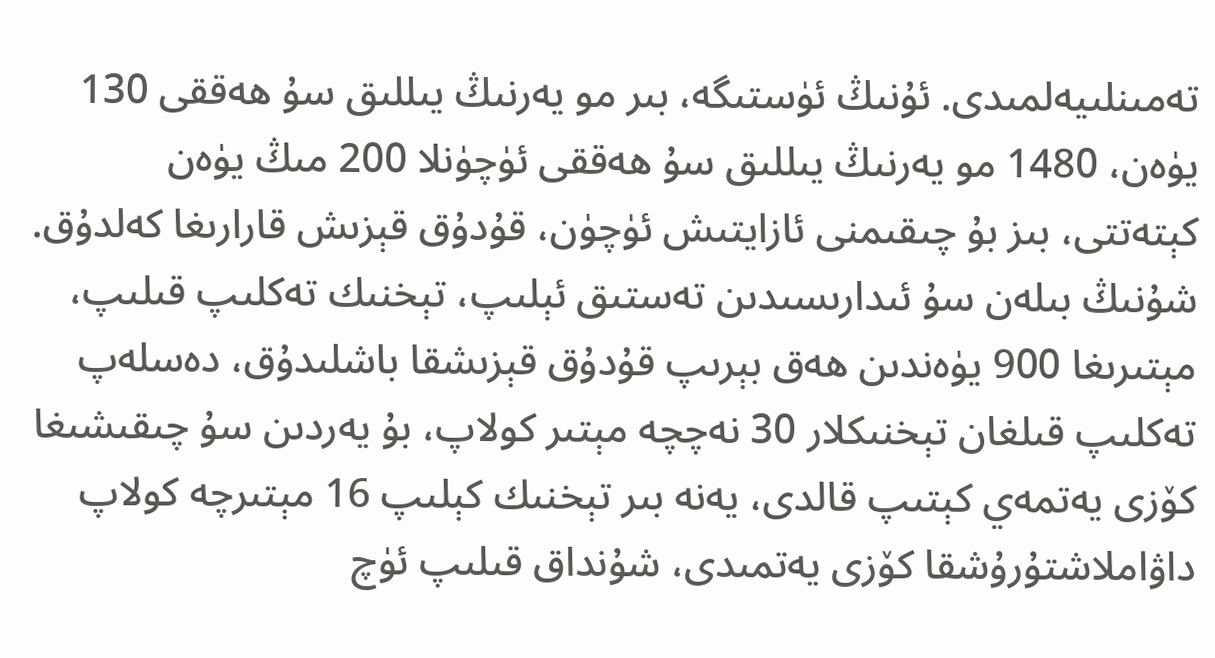تەمىنلىيەلمىدى. ئۇنىڭ ئۈستىگە، بىر مو يەرنىڭ يىللىق سۇ ھەققى 130 يۈەن، 1480 مو يەرنىڭ يىللىق سۇ ھەققى ئۈچۈنلا 200 مىڭ يۈەن كېتەتتى، بىز بۇ چىقىمنى ئازايتىش ئۈچۈن، قۇدۇق قېزىش قارارىغا كەلدۇق. شۇنىڭ بىلەن سۇ ئىدارىسىدىن تەستىق ئېلىپ، تېخنىك تەكلىپ قىلىپ، مېتىرىغا 900 يۈەندىن ھەق بېرىپ قۇدۇق قېزىشقا باشلىدۇق، دەسلەپ تەكلىپ قىلغان تېخنىكلار 30 نەچچە مېتىر كولاپ، بۇ يەردىن سۇ چىقىشىغا كۆزى يەتمەي كېتىپ قالدى، يەنە بىر تېخنىك كېلىپ 16 مېتىرچە كولاپ داۋاملاشتۇرۇشقا كۆزى يەتمىدى، شۇنداق قىلىپ ئۈچ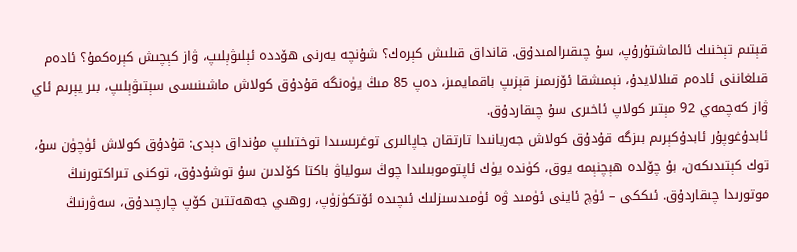قېتىم تېخنىك ئالماشتۇرۇپ، سۇ چىقىرالمىدۇق. قانداق قىلىش كېرەك؟ شۇنچە يەرنى ھۆددە ئېلىۋېلىپ، ۋاز كېچىش كېرەكمۇ؟ ئادەم قىلغاننى ئادەم قىلالايدۇ، نېمىشقا ئۆزىمىز قېزىپ باقمايمىز، دەپ 85 مىڭ يۈەنگە قۇدۇق كولاش ماشىنىسى سېتىۋېلىپ، بىر يېرىم ئاي ۋاز كەچمەي 92 مېتىر كولاپ ئاخىرى سۇ چىقاردۇق.
ئابدۇغوپۇر ئابدۇكېرىم بىزگە قۇدۇق كولاش جەريانىدا تارتقان جاپالىرى توغرىسىدا توختىلىپ مۇنداق دېدى: قۇدۇق كولاش ئۈچۈن سۇ، توك كېتىدىكەن، بۇ چۆلدە ھېچنېمە يوق، كۈندە يۈك ئاپتوموبىلىدا چوڭ سولياۋ باكتا كۆلدىن سۇ توشۇدۇق، توكنى تىراكتورنىڭ موتورىدا چىقاردۇق. ئىككى – ئۈچ ئاينى ئۈمىد ۋە ئۈمىدسىزلىك ئىچىدە ئۆتكۈزۈپ، روھىي جەھەتتىن كۆپ چارچىدۇق، سەۋرنىڭ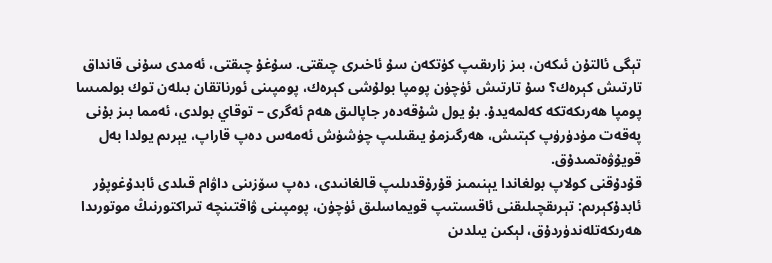تېگى ئالتۇن ئىكەن، بىز زارىقىپ كۈتكەن سۇ ئاخىرى چىقتى. سۇغۇ چىقتى، ئەمدى سۇنى قانداق تارتىش كېرەك؟ سۇ تارتىش ئۈچۈن پومپا بولۇشى كېرەك، پومپىنى ئورناتقان بىلەن توك بولمىسا پومپا ھەرىكەتكە كەلمەيدۇ. بۇ يول شۇقەدەر جاپالىق ھەم ئەگرى – توقاي بولدى، ئەمما بىز بۇنى پەقەت مۈدۈرۈپ كېتىش، ھەرگىزمۇ يىقىلىپ چۈشۈش ئەمەس دەپ قاراپ، يېرىم يولدا بەل قويۇۋەتمىدۇق.
قۇدۇقنى كولاپ بولغاندا يېنىمىز قۇرۇقدىلىپ قالغانىدى، دەپ سۆزىنى داۋام قىلدى ئابدۇغوپۇر ئابدۇكېرىم: تېرىقچىلىقنى ئاقسىتىپ قويماسلىق ئۈچۈن، پومپىنى ۋاقتىنچە تىراكتورنىڭ موتورىدا ھەرىكەتلەندۈردۇق، لېكىن يىلدىن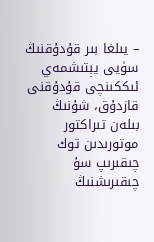– يىلغا بىر قۇدۇقنىڭ سۈيى يېتىشمەي ئىككىنچى قۇدۇقنى قازدۇق، شۇنىڭ بىلەن تىراكتور موتورىدىن توك چىقىرىپ سۇ چىقىرىشنىڭ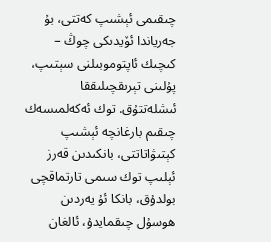چىقىمى ئېشىپ كەتتى، بۇ جەرياندا ئۆيدىكى چوڭ – كىچىك ئاپتوموبىلنى سېتىپ، پۇلىنى تېرىقچىلىققا ئىشلەتتۇق. توك ئەكەلمىسەك چىقىم بارغانچە ئېشىپ كېتىۋاتاتتى، بانكىدىن قەرز ئېلىپ توك سىمى تارتماقچى بولدۇق، بانكا ئۇ يەردىن ھوسۇل چىقمايدۇ، ئالغان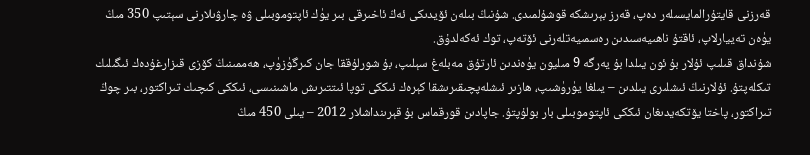قەرزنى قايتۇرالمايسىلەر دەپ، قەرز بېرىشكە قوشۇلمىدى. شۇنىڭ بىلەن ئۆيدىكى ئەڭ ئاخىرقى بىر يۈك ئاپتوموبىلى ۋە چارۋىلارنى سېتىپ 350 مىڭ يۈەن تەييارلاپ، ئاقتۇ ناھىيەسىدىن رەسمىيەتلەرنى ئۆتەپ، توك ئەكەلدۇق.
شۇنداق قىلىپ ئۇلار بۇ ئون يىلدا بۇ يەرگە 9 مىليون يۈەندىن ئارتۇق مەبلەغ سېلىپ، بۇ شورلۇققا جان كىرگۈزۈپ، ھەممىنىڭ كۆزى قىزارغۇدەك ئىگىلىك تىكلەپتۇ. ئۇلارنىڭ ئىشلىرى يىلدىن – يىلغا يۈرۈشىپ، ھازىر ئىشلەپچىقىرىشقا كېرەك ئىككى توپا ئىتتىرىش ماشىنىسى، ئىككى كىچىك تىراكتور، بىر چوڭ تىراكتور، پاختا يۆتكەيدىغان ئىككى ئاپتوموبىلى بار بولۇپتۇ. جاپادىن قورقماس بۇ قېرىنداشلار 2012 – يىلى 450 مىڭ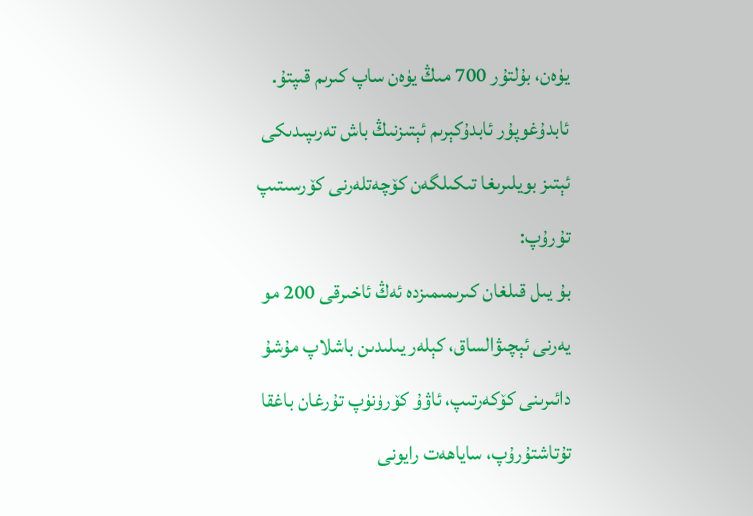يۈەن، بۇلتۇر 700 مىڭ يۈەن ساپ كىرىم قىپتۇ.
ئابدۇغوپۇر ئابدۇكېرىم ئېتىزنىڭ باش تەرىپىدىكى ئېتىز بويلىرىغا تىكىلگەن كۆچەتلەرنى كۆرسىتىپ تۇرۇپ:
بۇ يىل قىلغان كىرىمىمىزدە ئەڭ ئاخىرقى 200 مو يەرنى ئېچىۋالساق، كېلەر يىلىدىن باشلاپ مۇشۇ دائىرىنى كۆكەرتىپ، ئاۋۇ كۆرۈنۈپ تۇرغان باغقا تۇتاشتۇرۇپ، ساياھەت رايونى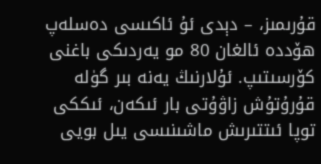قۇرىمىز، – دېدى ئۇ ئاكىسى دەسلەپ ھۆددە ئالغان 80 مو يەردىكى باغنى كۆرسىتىپ. ئۇلارنىڭ يەنە بىر گۈلە قۇرۇتۇش زاۋۇتى بار ئىكەن، ئىككى توپا ئىتتىرىش ماشىنىسى يىل بويى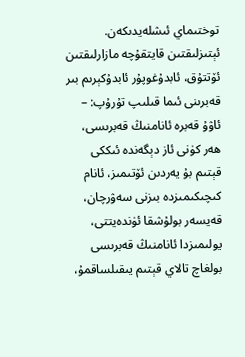توختىماي ئىشلەيدىكەن.
ئېتىزلىقتىن قايتقۇچە مازارلىقتىن ئۆتتۇق، ئابدۇغوپۇر ئابدۇكېرىم بىر قەبرىنى ئىما قىلىپ تۇرۇپ: – ئاۋۇ قەبرە ئانامنىڭ قەبرىسى، ھەر كۈنى ئاز دېگەندە ئىككى قېتىم بۇ يەردىن ئۆتىمىز، ئانام كىچىكىمىزدە بىزنى سەۋرچان، قەيسەر بولۇشقا ئۈندەيتتى، يولىمىزدا ئانامنىڭ قەبرىسى بولغاچ تالاي قېتىم يىقىلساقمۇ،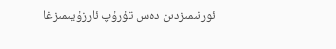ئورنىمىزدىن دەس تۇرۇپ ئارزۇيىمىزغا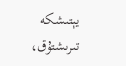يېتىشكە تىرىشتۇق،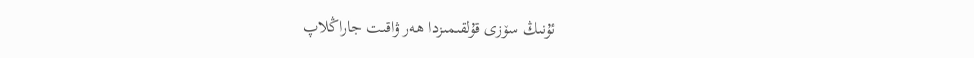ئۇنىڭ سۆزى قۇلقىمىزدا ھەر ۋاقىت جاراڭلاپ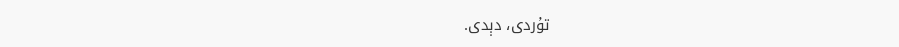تۇردى، دېدى.